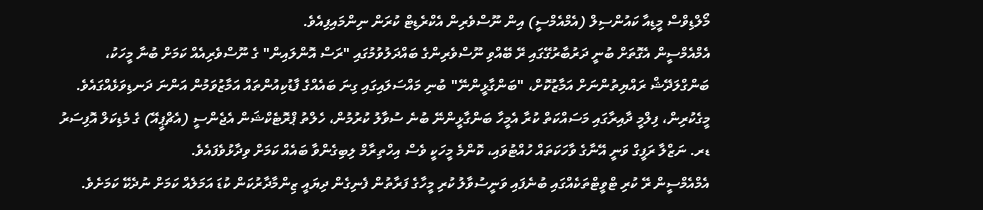މޯލްޑިވްސް މީޑިއާ ކައުންސިލް (އެމްއެމްސީ) އިން ނޫސްވެރިން އެކްރެޑިޓް ކުރަން ނިންމައިފިއެވެ.
އެމްއެމްސީން އެގޮތަށް ބުނީ ދަރުބާރުގޭގައި ރޭ ބޭއްވި ނޫސްވެރިންގެ ބައްދަލުވުމުގައި "ރަސް އޮންލައިން" ގެ ނޫސްވެރިއެއް ކަމަށް ބުނާ މީހަކު، ބަންގްލަދޭޝް ރައްޔިތުންނަށް އަމާޒުކޮށް، "ބަންގާޅީންނޭ" ބުނި މައްސަލައިގައި ގިނަ ބައެއްގެ ފާޑުކިއުންތައް އަމާޒުވަމުން އަންނަ ދަނޑިވަޅެއްގައެވެ.
މީގެކުރިން، ފިލްމީ ދާއިރާގައި މަސައްކަތް ކުރާ އެމީހާ ބަންގާޅީންނޭ ބުނެ ސުވާލު ކުރުމުން، ހެލްތު ޕްރޮޓެކްޝަން އެޖެންސީ (އެޗްޕީއޭ) ގެ މެޑިކަލް އޮފިސަރު ޑރ. ނަޒްލާ ރަފީގް ވަނީ އޭނާގެ ވާހަކަތައް ހުއްޓުވައި، ކޮންމެ މީހަކީ ވެސް އިހްތިރާމް ލިބިގެންވާ ބައެއް ކަމަށް ވިދާޅުވެފައެވެ.
އެމްއެމްސީން ރޭ ކުރި ޓްވީޓްތަކެއްގައި ބުނެފައި ވަނީސުވާލު ކުރި މީހާގެ ފަރާތުން ފެނިގެން ދިޔައީ ޒިންމާދާރުކަން ކުޑަ އަމަލެއް ކަމަށް ނުދެކޭ ކަމަށެވެ.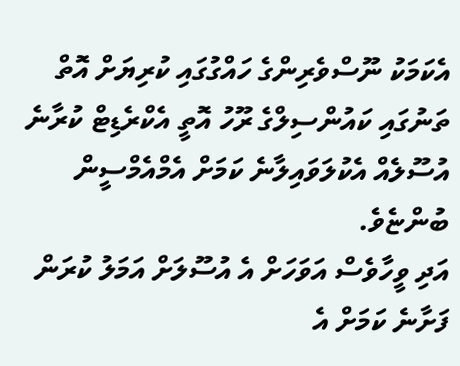އެކަމަކު ނޫސްވެރިންގެ ހައްގުގައި ކުރިޔަށް އޮތް ތަނުގައި ކައުންސިލްގެ ރޫހު އޮތީ އެކްރެޑިޓް ކުރާނެ އުސޫލެއް އެކުލަވައިލާނެ ކަމަށް އެމްއެމްސީން ބުންޏެވެ.
އަދި ވީހާވެސް އަވަހަށް އެ އުސޫލަށް އަމަލު ކުރަން ފަށާނެ ކަމަށް އެ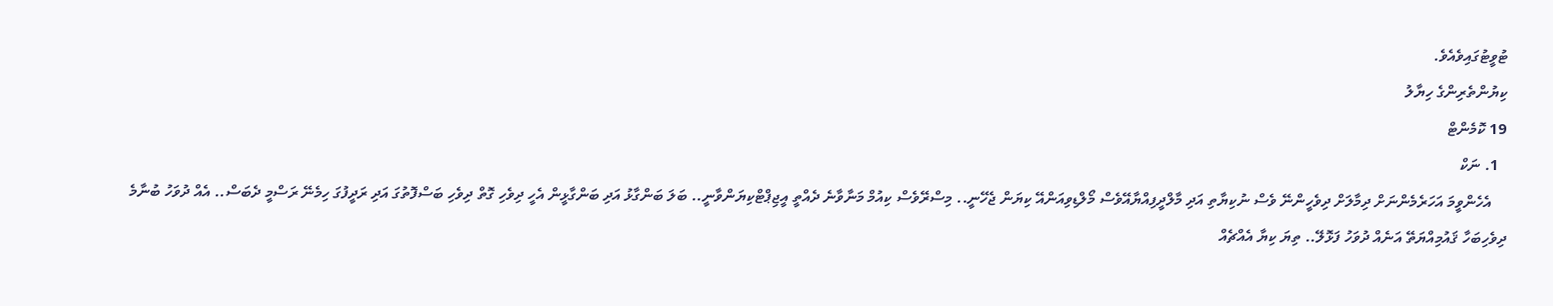ޓުވީޓުގައިވެއެވެ.
ކިޔުންތެރިންގެ ހިޔާލު
19 ކޮމެންޓް
  1. ނަކް
    އެހެންވީމަ އަހަރެމެންނަށް ދިމާލަށް ދިވެހީންނޭ ވެސް ނުކިޔާތި އަދި މާލްދީފިއްޔާއޭވެސް މޯލްޑިވިއަންއޭ ކިޔަން ޖެހޭނީ.. މިސްރޭވެސް ކިއުމް މަނާވާނެ ދެއްތީ އީޖިޕްޓްކިޔަންވާނީ.. ބަލަ ބަންގާޅު އަދި ބަންގާޅީން އެހީ ދިވެހި ގޮތް ދިވެހި ބަސްފޮތުގަ އަދި ރަދީފުގަ ހިމެނޭ ރަސްމީ ދެބަސް.. އެއް ދުވަހު ބުނާމެ ދިވެހިބަހާ ޤައުމިއްޔަތޭ އަނެއް ދުވަހު ފަޅޮލޭ.. ތިޔަ ކިޔާ އެއްޗެއް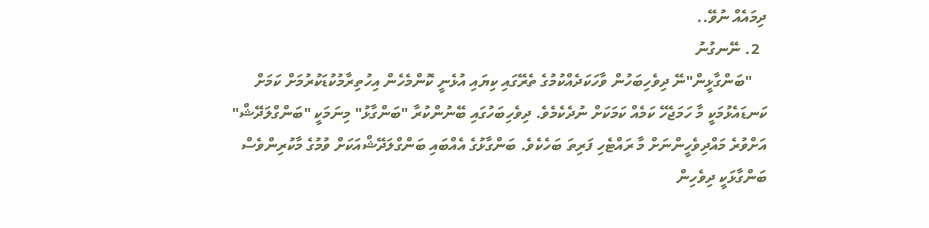ދިމައެއް ނުވޭ..
  2. ނޭނގުނު
    "ބަންގާޅީން"ނޭ ދިވެހިބަހުން ވާހަކަދެއްކުމުގެ ތެރޭގައި ކިޔައި އުޅެނީ ކޮންމެހެން އިހުތިރާމުކުޑަކުރުމަށް ކަމަށް ކަނޑައެޅުމަކީ މާ ހަމަޖެހޭ ކަމެއް ކަމަކަށް ނުދެކެމެވެ. ދިވެހިބަހުގައި ބޭނުންކުރާ "ބަންގާޅު" މިނަމަކީ "ބަންގްލަދޭޝް" އަށްވުރެ މައްދިވެހީންނަށް މާ ރައްޓެހި ފަރިތަ ބަހެކެވެ. ބަންގާޅުގެ އެއްބައި ބަންގްލަދޭޝްއަކަށް ވުމުގެ މާކުރިންވެސް ބަންގާޅަކީ ދިވެހިން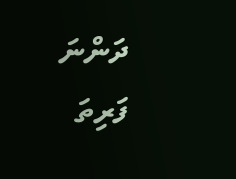ދަންނަ ފަރިތަ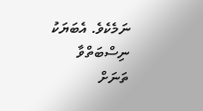ނަމެކެވެ. އެބަޔަކު ނިސްބަތްވާ ތަނަށް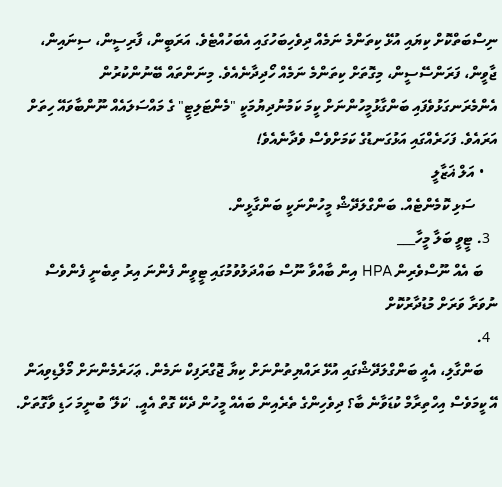ނިސްބަތްކޮށް ކިޔައި އުޅޭ ކިތަންމެ ނަމެއް ދިވެހިބަހުގައި އެބަހުއްޓެވެ. އަރަބީން، ފާރިސީން، ސިނައިން، ޖާވީން، ފަރަންސޭސީން، މިގޮތަށް ކިތަންމެ ނަމެއް ހޯދިދާނެއެވެ. މިނަންތައް ބޭނުންކުރުން އެންމެރަނގަޅުވެފައި ބަންގާޅުމީހުންނަށް ކީމަ ކަމުނުދިޔުމަކީ "މެންޓަލިޓީ" ގެ މައްސަލައެއް ނޫންބާވައޭ ހިތަށް އަރައެވެ. ފަހަރެއްގައި އަޅުގަނޑުގެ ކަމަށްވެސް ވެދާނެއެވެ!
    • އަލް ޣަޒާލީ
      ސަޅި ކޮމެންޓެއް. ބަންގްލަދޭޝް މީހުންނަކީ ބަންގާޅީން.
  3. ޓީވީ ބަލާ މީހާ___
    ބަ އެއް ނޫސްވެރިން HPA އިން ބާއްވާ ނޫސް ބައްދަލުވުމުގައި ޓީވީން ފެންނަ އިރު ތިބެނީ ފެންވެސް ނުވަރާ ވަރަށް މުޑުދާރުކޮށް
  4.
    ބަންގާލި، އެއީ ބަންގްލަދޭޝްގައި އުޅޭ ރައްޔިތުންނަށް ކިޔާ ޖޮގްރަފިކް ނަމެން. ޢަހަރެމެންނަށް މޯލްޑިވިއަން އޭ ކީމަވެސް އިހްތިރާމް ކުޑަވާނެ ބާ؟ ދިވެހިންގެ ތެރެއިން ބައެއް މީހުން ދެކޭ ގޮތް އެއީ. 'ކަލޭ' ބުނީމަ ހަޑި ވާގޮތަށް.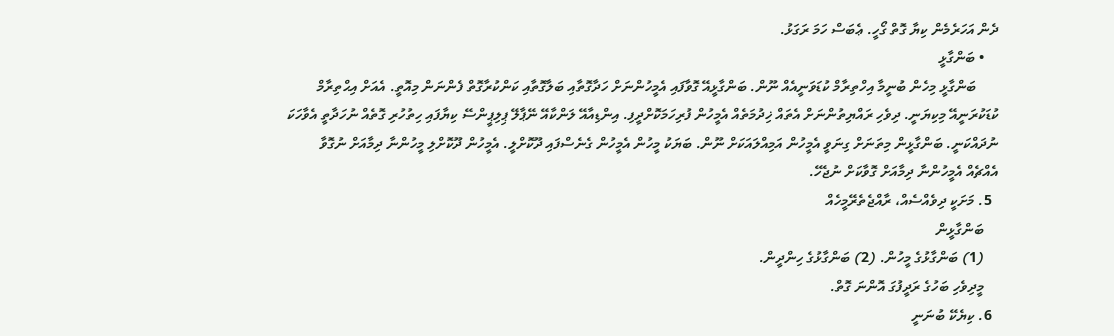ދެން އަހަރެމެން ކިޔާ ގޮތް ގޯހީ. ޢެބަސް ހަމަ ރަގަޅު.
    • ބަންގާޅީ
      ބަންގާޅީ މިހެން ބުނީމާ އިހްތިރާމް ކުޑަވަނީއެއް ނޫން. ބަންގާޅީއޭ ގޮވާފައި އެމީހުންނަށް ހަދާގޮތާއި ބަލާގޮތާއި ކަންކުރާގޮތް ފެންނަން މިއޮތީ. އެއަށް އިޙްތިރާމް ކުޑަކުރަނީއޭ މިކިޔަނީ. ދިވެހި ރައްޔިތުންނަށް އެތައް ޚިދުމަތެއް އެމީހުން ފުރިހަމަކޮށްދީފި. އިންޑިއާއޭ ލަންކާއޭ ނޭޕާލޭ ޕިލިޕީންސޭ ކިޔާފައި ހިތުހުރި ގޮތެއް ނުހަދާތީ އެވާހަކަ ނުދައްކަނީ. ބަންގާޅީން މިތަނަށް ގިނަވީ އެމީހުން އަމިއްލައަކަށް ނޫން. ބަޔަކު މީހުން އެމީހުން ގެނެސްފައި ދޫކޮށްލީ. އެމީހުން ދޫކޮށްލި މީހުންނާ ދިމާއަށް ނުގޮވާ އެއްޗެއް އެމީހުންނާ ދިމާއަށް ގޮވާކަށް ނުޖެހޭ.
  5. މަށަކީ ދިވެއްސެއް، ރާއްޖެތެރޭމީހެއް
    ބަންގާޅީން
    (1) ބަންގާޅުގެ މީހުން. (2) ބަންގާޅުގެ ހިންދީން.
    މީދިވެހި ބަހުގެ ރަދީފުގަ އޮންނަ ގޮތް.
  6. ކިޔެކޭ ބުނަނީ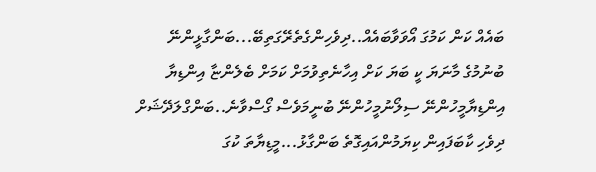ބައެއް ކަން ކަމުގަ އޯވަވާބައެއް..ދިވެހިންގެތެރޭގަތިބޭ...ބަންގާޅީންނޭ ބުނުމުގެ މާނަޔަ ކީ ބަޔަ ކަށް އިހާނެތިވުމަށް ކަމަށް ބެލެންޏާ އިންޑިޔާ އިންޑިޔާމީހުންނޭ ސިލޯނުމީހުންނޭ ބުނީމަވެސް ގޯސްވާނެ..ބަންގްލަދޭޝަށް ދިވެހި ކާބަފައިން ކިޔަމުންއައިގޮތެ ބަންގާޅު...މީޑިޔާތަ ކުގަ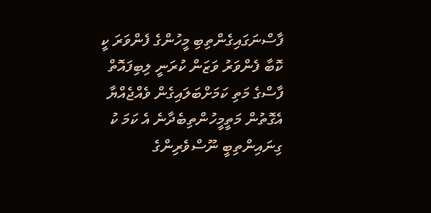ފާސްނަގައިގެންތިބި މީހުންގެ ފެންވަރަ ކީ ކޮބާ ފެންވަރު ވަޒަން ކުރަނީ ލިބިފައޮތް ފާސްގެ މަތި ކަމަށްބަލައިގެން ވެއްޖެއްޔާ އެގޮތުން މަތީމީހުންތިބެދާނެ އެ ކަމަ ކު ގިނައިންތިބީ ނޫސްވެރިންގެ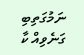ނަމުގަތިބި ގަނެވިއް ކާ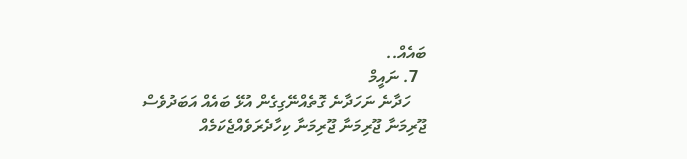ބައެއް..
  7. ނައީމް
    ހަދާނެ ނަހަދާނެ ގޮތެއްނޭގިގެން އުޅޭ ބައެއް އަބަދުވެސް ޖޫރިމަނާ ޖޫރިމަނާ ޖޫރިމަނާ ކިހާދެރަވެއްޖެކަމެއް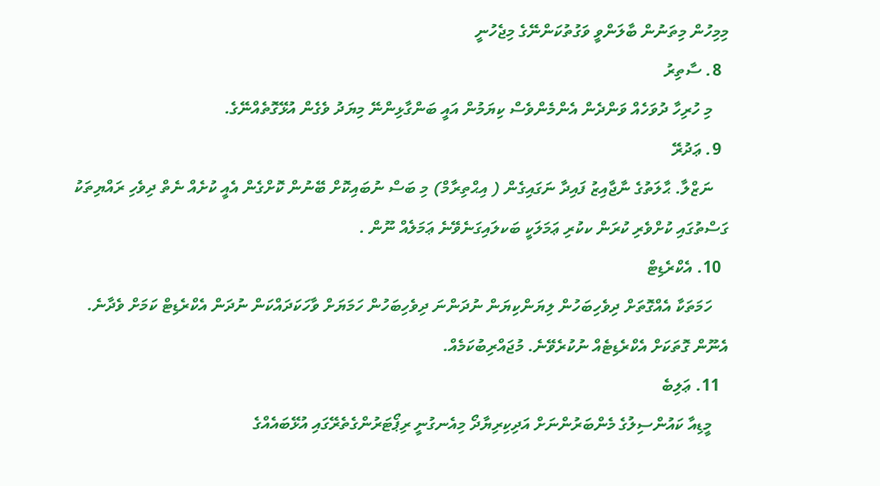މިމިހުން މިތަނުން ބާލަންވީ ވަގުތުކަންނޭގެ މިޖެހުނީ
  8. ސާތިރު
    މި ހުރިހާ ދުވަހެއް ވަންދެން އެންމެންވެސް ކިޔަމުން އައީ ބަންގާޅިންނޭ މިޔަދު ވެގެން އުޅޭގޮތެއްނޭގެ.
  9. ޢަދުރޭ
    ނަޒްލާ. ޙާލަތުގެ ނާޖާއިޒު ފައިދާ ނަގައިގެން ( އިޙްތިރާމް) މި ބަސް ނުބައިކޮށް ބޭނުން ކޮށްގެން އެއީ ކުށެއް ނެތް ދިވެހި ރައްޔިތަކު ގަސްތުގައި ކުށްވެރި ކުރަން ކކުރި ޢަމަލަކީ ބަކލައިގަނެވޭނެ ޢަމަލެއް ނޫން .
  10. އެކްރެޑިޓް
    ހަމަތަކާ އެއްގޮތަށް ދިވެހިބަހުން ލިޔަންކިޔަން ނުދަންނަ ދިވެހިބަހުން ހަމަޔަށް ވާހަކަދައްކަން ނުދަން އެކްރެޑިޓް ކަމަށް ވެދާނެ. އެނޫން ގޮތަކަށް އެކްރެޑިޓެއް ނުކުރެވޭނެ. މުޖައްރިބުކަމެއް.
  11. ޢަލިބެ
    މީޑިއާ ކައުންސިލުގެ މެންބަރުންނަށް އަދިކިރިޔާދޯ މިއެނގުނީ ރިޕޯޓަރުންގެތެރޭގައި އުޅޭބައެއްގެ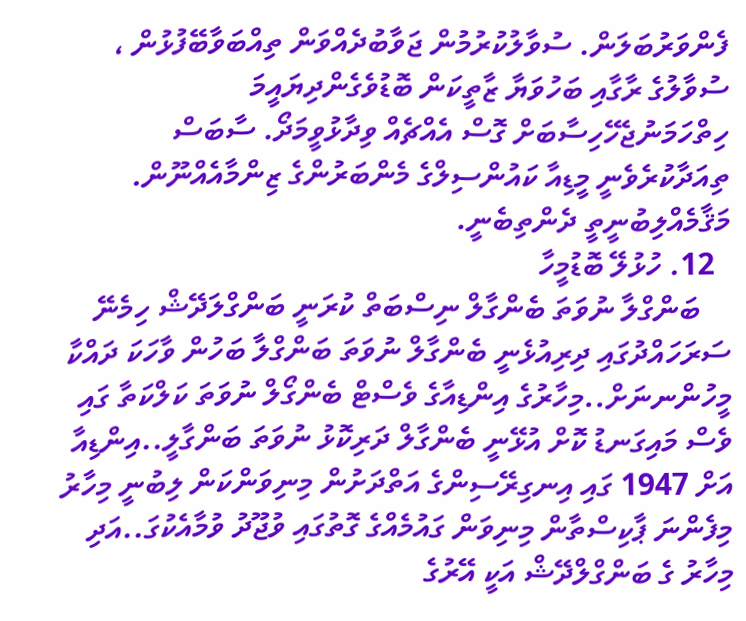ފެންވަރުބަލަން. ސުވާލުކުރުމުން ޖަވާބުދެއްވަން ތިއްބަވާބޭފުޅުން ، ސުވާލުގެ ރާގާއި ބަހުވަޔާ ޒާތީކަން ބޮޑުވެގެންދިޔައީމަ ހިތްހަމަނުޖެހޭހިސާބަށް ގޮސް އެއްޗެއް ވިދާޅުވީމަދޯ. ސާބަސް ތިއަދާކުރެވެނީ މީޑިއާ ކައުންސިލްގެ މެންބަރުންގެ ޒިންމާއެއްނޫން. މަޤާމެއްލިބުނީތީ ދެންތިބެނީ.
  12. ހުޅުލޭ ބޮޑުމީހާ
    ބަންގްލާ ނުވަތަ ބެންގާލް ނިސްބަތް ކުރަނީ ބަންގްލަދޭޝް ހިމެނޭ ސަރަހައްދުގައި ދިރިއުޅެނީ ބެންގާލް ނުވަތަ ބަންގްލާ ބަހުން ވާހަކަ ދައްކާ މީހުންނނަށް..މިހާރުގެ އިންޑިއާގެ ވެސްޓް ބެންގޯލް ނުވަތަ ކަލްކަތާ ގައި ވެސް މައިގަނޑު ކޮށް އުޅޭނީ ބެންގާލް ދަރިކޮޅު ނުވަތަ ބަންގާލީ..އިންޑިއާ އަށް 1947 ގައި އިނގިރޭސިންގެ އަތްދަށުން މިނިވަންކަން ލިބުނީ މިހާރު މިފެންނަ ޕާކިސްތާން މިނިވަން ގައުމެއްގެ ގޮތުގައި ވުޖޫދު ވުމާއެކުގަ..އަދި މިހާރު ގެ ބަންގްލްދޭޝް އަކީ އޭރުގެ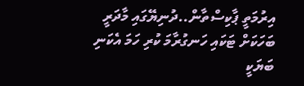އިރުމަތީ ޕާކިސްތާން..ދުނިޔޭގައި މާދަރީ ބަހަކަށް ޓަކައި ހަނގުރާމަ ކުރި ހަމަ އެކަނި ބަޔަކީ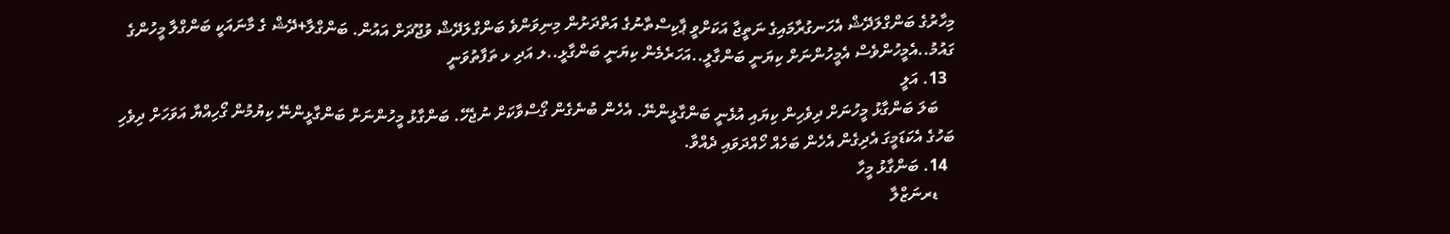މިހާރުގެ ބަންގްލަދޭޝް އެހަނގުރާމައިގެ ނަތީޖާ އަކަށްވީ ޕާކިސްތާނުގެ އަތްދަށުން މިނިވަންވެ ބަންގްލަދޭޝް ވުޖޫދަށް އައުން. ބަންގްލާ+ދޭޝް ގެ މާނައަކީ ބަންގްލާ މީހުންގެ ގައުމު..އެމީހުންވެސް އެމީހުންނަށް ކިޔަނީ ބަންގާލީ..އަހަރެމެން ކިޔަނީ ބަންގާޅީ..ލ އަދި ޅ ތަފާތުވަނީ
  13. އަލީ
    ބަލަ ބަންގާޅު މީހުނަށް ދިވެހިން ކިޔައި އުޅެނީ ބަންގާޅީންނޭ. އެހެން ބުނެގެން ގޯސްވާކަށް ނުޖެހޭ. ބަންގާޅު މީހުންނަށް ބަންގާޅީންނޭ ކިޔުމުން ގޯހިއްޔާ އަވަހަށް ދިވެހި ބަހުގެ އެކަޑަމީގަ އެދިގެން އެހެން ބަހެއް ހޯއްދަވައި ދެއްވާ.
  14. ބަންގާޅު މީހާ
    ޑރނަޒްލާ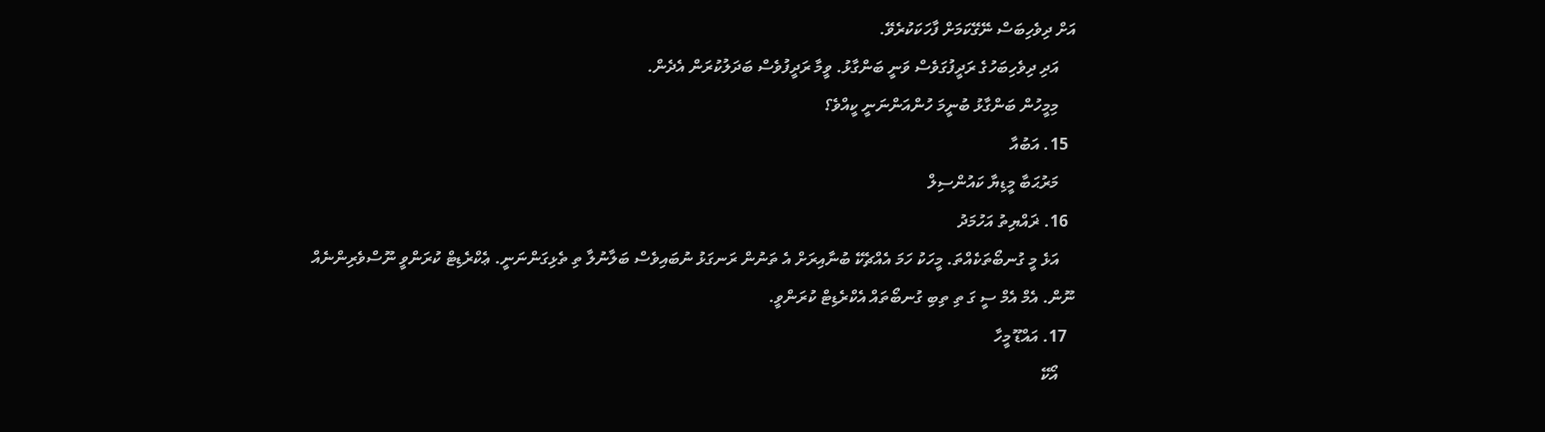އަށް ދިވެހިބަސް ނޭގޭކަމަށް ފާހަކަކުރެވޭ.
    އަދި ދިވެހިބަހުގެ ރަދީފުގަވެސް ވަނީ ބަންގާޅު. ވީމާ ރަދީފުވެސް ބަދަލުކުރަން އެދެން.
    މިމީހުން ބަންގާޅު ބުނީމަ ހުންއަންނަނީ ކީއްވެ؟
  15. އަބުއާ
    މަރުޙަބާ މީޑިޔާ ކައުންސިލް
  16. ޜައްޔިތު އަހުމަދު
    އަޅެ މީ ގުނބޯތަކެއްތަ. މީހަކު ހަމަ އެއްޗެކޭ ބުނާއިރަށް އެ ތަނުން ރަނގަޅު ނުބައިވެސް ބަލާނުލާ ތި ތެޅިގަންނަނީ. ޢެކްރެޑިޓް ކުރަންވީ ނޫސްވެރިންނެއް ނޫން. އެމް އެމް ސީ ގަ ތި ތިބި ގުނބޯތައް އެކްރެޑިޓް ކުރަންވީ.
  17. އައްޑޫ މީހާ
    އޯކޭ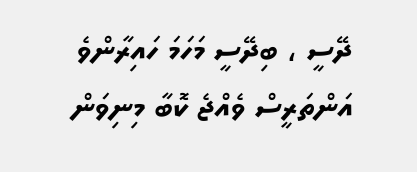ދޭސީ ، ބިދޭސީ މަހަމަ ހައިރާންވެ އަންތަރީސް ވެއްޖެ ކޮބާ މިނިވަން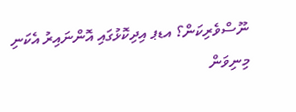ނޫސްވެރިކަން؟ އޑޕ އިދިކޮޅުގައި އޮންނައިރު އެކަނި މިނިވަން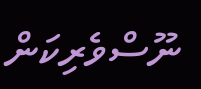ނޫސްވެރިކަން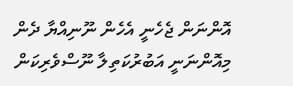އޮންނަން ޖެހެނީ އެހެން ނޫނިއްޔާ ދެން މިއޮންނަނީ އަބުރުކަތިލާ ނޫސްވެރިކަން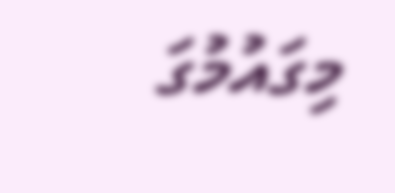މިގައުމުގަ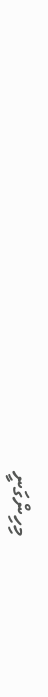މިހިންގަނީ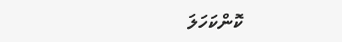ކޮންކަހަލަ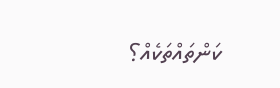ކަންތައްތަކެއް؟